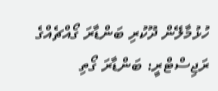ހުޅުމާލޭން ދޫކުރި ބަންޑާރަ ގޯއްޗެއްގެ ރަޖިސްޓްރީ: ބަންޑާރަ ގޯތި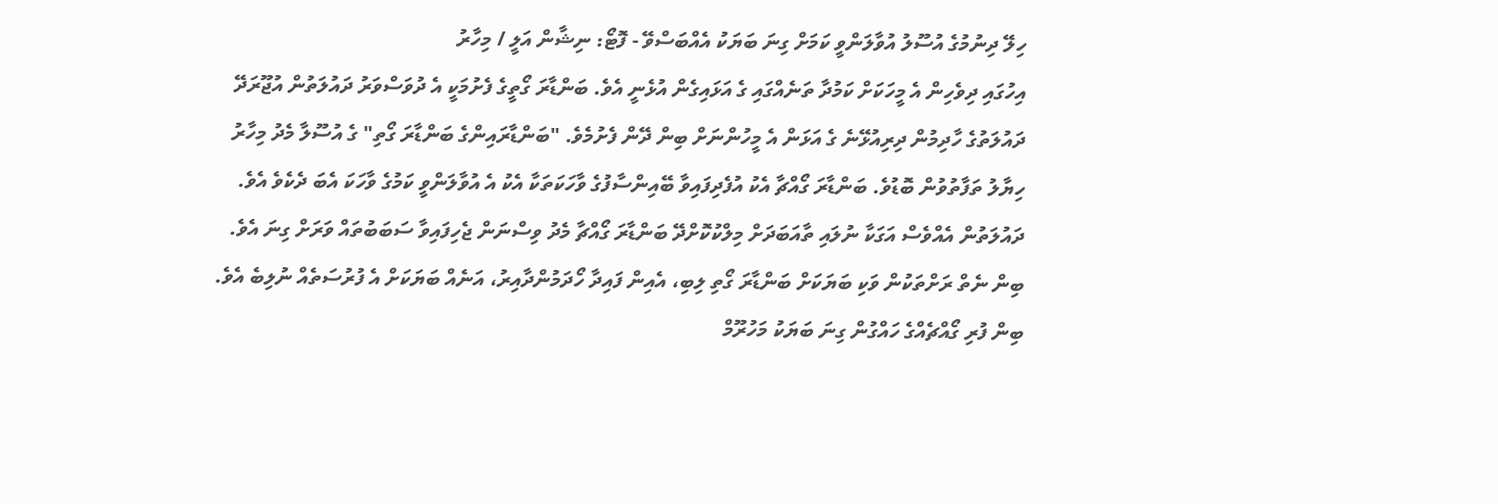ހިލޭ ދިނުމުގެ އުސޫލު އުވާލަންވީ ކަމަށް ގިނަ ބަޔަކު އެއްބަސްވޭ - ފޮޓޯ: ނިޝާން އަލީ / މިހާރު
އިހުގައި ދިވެހިން އެ މީހަކަށް ކަމުދާ ތަނެއްގައި ގެ އަޅައިގެން އުޅެނީ އެވެ. ބަންޑާރަ ގޯތީގެ ފެށުމަކީ އެ ދުވަސްވަރު ދައުލަތުން އުޖޫރަދޭ ދައުލަތުގެ ހާދިމުން ދިރިއުޅޭނެ ގެ އަޅަން އެ މީހުންނަށް ބިން ދޭން ފެށުމެވެ. "ބަންޑާރައިންގެ ބަންޑާރަ ގޯތި" ގެ އުސޫލާ މެދު މިހާރު ހިޔާލު ތަފާތުވުން ބޮޑުވެ. ބަންޑާރަ ގޯއްޗާ އެކު އުފެދިފައިވާ ބޭއިންސާފުގެ ވާހަކަތަކާ އެކު އެ އުވާލަންވީ ކަމުގެ ވާހަކަ އެބަ ދެކެވެ އެވެ.
ދައުލަތުން އެއްވެސް އަގަކާ ނުލައި ތާއަބަދަށް މިލްކުކޮށްދޭ ބަންޑާރަ ގޯއްޗާ މެދު ވިސްނަން ޖެހިފައިވާ ސަބަބުތައް ވަރަށް ގިނަ އެވެ. ބިން ނެތް ރަށްތަކުން ވަކި ބަޔަކަށް ބަންޑާރަ ގޯތި ލިބި، އެއިން ފައިދާ ހޯދަމުންދާއިރު، އަނެއް ބަޔަކަށް އެ ފުރުސަތެއް ނުލިބެ އެވެ. ބިން ފުރި ގޯއްޗެއްގެ ހައްގުން ގިނަ ބަޔަކު މަހުރޫމް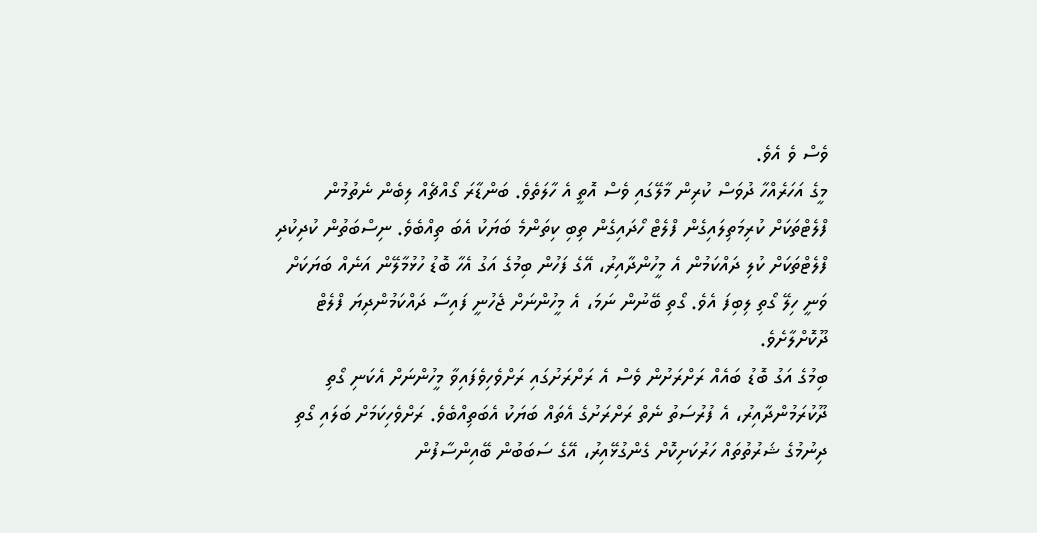ވެސް ވެ އެވެ.
މީގެ އަހަރެއްހާ ދުވަސް ކުރިން މާލޭގައި ވެސް އޮތީ އެ ހާލަތެވެ. ބަންޑާރަ ގޯއްޗެއް ލިބެން ނެތުމުން ފްލެޓްތަކަށް ކުރިމަތިލައިގެން ފްލެޓް ހޯދައިގެން ތިބި ކިތަންމެ ބަޔަކު އެބަ ތިއްބެވެ. ނިސްބަތުން ކުދިކުދި ފްލެޓްތަކަށް ކުލި ދައްކަމުން އެ މީހުންދާއިރު، އޭގެ ފަހުން ބިމުގެ އަގު އެހާ ބޮޑު ހުޅުމާލޭން އަނެއް ބަޔަކަށް ވަނީ ހިލޭ ގޯތި ލިބިފަ އެވެ. ގޯތި ބޭނުން ނަމަ، އެ މީހުންނަށް ޖެހުނީ ފައިސާ ދައްކަމުންދިޔަ ފްލެޓް ދޫކޮށްލާށެވެ.
ބިމުގެ އަގު ބޮޑު ބައެއް ރަށްރަށުން ވެސް އެ ރަށްރަށުގައި ރަށްވެހިވެފައިވާ މީހުންނަށް އެކަނި ގޯތި ދޫކުރަމުންދާއިރު، އެ ފުރުސަތު ނެތް ރަށްރަށުގެ އެތައް ބަޔަކު އެބަތިއްބެވެ. ރަށްވެހިކަމަށް ބަލައި ގޯތި ދިނުމުގެ ޝަރުތުތައް ހަރުކަށިކޮށް ގެންގުޅޭއިރު، އޭގެ ސަބަބުން ބޭއިންސާފުން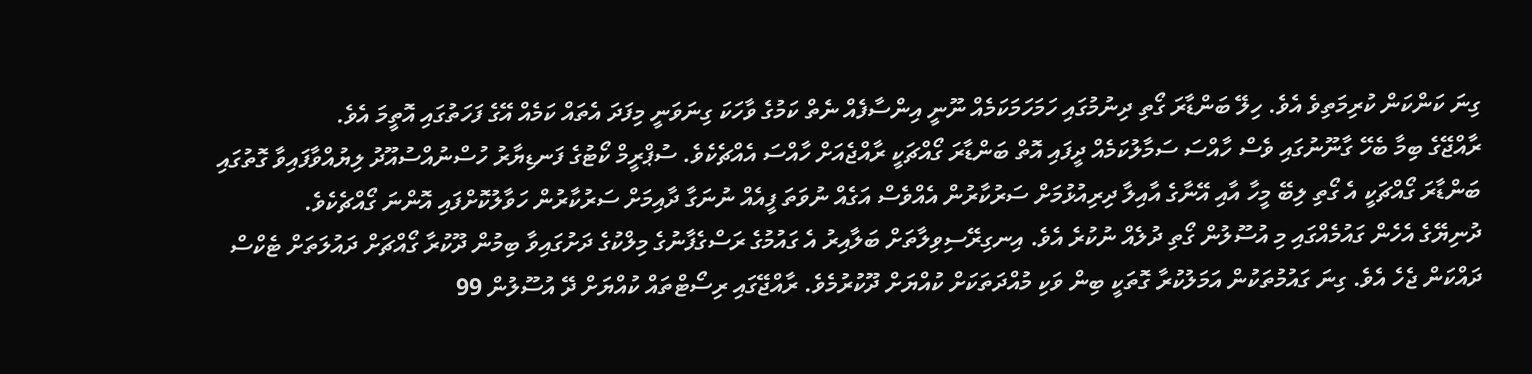ގިނަ ކަންކަން ކުރިމަތިވެ އެވެ. ހިލޭ ބަންޑާރަ ގޯތި ދިނުމުގައި ހަމަހަމަކަމެއް ނޫނީ އިންސާފެއް ނެތް ކަމުގެ ވާހަކަ ގިނަވަނީ މިފަދަ އެތައް ކަމެއް އޭގެ ފަހަތުގައި އޮތީމަ އެވެ.
ރާއްޖޭގެ ބިމާ ބެހޭ ގާނޫނުގައި ވެސް ހާއްސަ ސަމާލުކަމެއް ދީފައި އޮތް ބަންޑާރަ ގޯއްޗަކީ ރާއްޖެއަށް ހާއްސަ އެއްޗެކެވެ. ސުޕްރީމް ކޯޓުގެ ފަނޑިޔާރު ހުސްނުއްސުއޫދު ލިޔުއްވާފައިވާ ގޮތުގައި ބަންޑާރަ ގޯއްޗަކީ އެ ގޯތި ލިބޭ މީހާ އާއި އޭނާގެ އާއިލާ ދިރިއުޅުމަށް ސަރުކާރުން އެއްވެސް އަގެއް ނުވަތަ ފީއެއް ނުނަގާ ދާއިމަށް ސަރުކާރުން ހަވާލުކޮށްފައި އޮންނަ ގޯއްޗެކެވެ.
ދުނިޔޭގެ އެހެން ގައުމެއްގައި މި އުސޫލުން ގޯތި ދުލެއް ނުކުރެ އެވެ. އިނގިރޭސިވިލާތަށް ބަލާއިރު އެ ގައުމުގެ ރަސްގެފާނުގެ މިލްކުގެ ދަށުގައިވާ ބިމުން ދޫކުރާ ގޯއްޗަށް ދައުލަތަށް ޓެކްސް ދައްކަން ޖެހެ އެވެ. ގިނަ ގައުމުތަކުން އަމަލުކުރާ ގޮތަކީ ބިން ވަކި މުއްދަތަކަށް ކުއްޔަށް ދޫކުރުމެވެ. ރާއްޖޭގައި ރިސޯޓްތައް ކުއްޔަށް ދޭ އުސޫލުން 99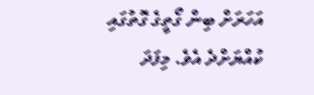އަހަރަށް ބިން ގޯތީގެ ގޮތުގައި ކުއްޔަށްދެ އެވެ. މިފަދަ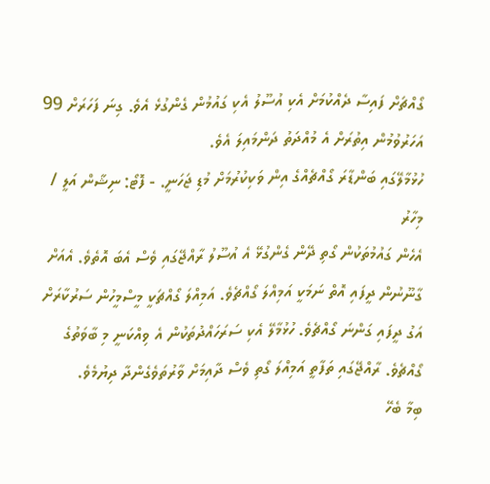ގޯއްޗަށް ފައިސާ ދެއްކުމަށް އެކި އުސޫލު އެކި ގައުމުން ގެންގުޅެ އެވެ. ގިނަ ފަހަރަށް 99 އަހަރުވުމުން އިތުރަށް އެ މުއްދަތު ދަންމައިލަ އެވެ.
ހުޅުމާލޭގައި ބަންޑާރަ ގޯއްޗެއްގެ އިން ވަކިކުރުމަށް މުޑި ޖަހަނީ. - ފޮޓޯ: ނިޝާން އަލީ / މިހާރު
އެހެން ގައުމުތަކުން ގޯތި ދޭން ގެންގުޅޭ އެ އުސޫލު ރާއްޖޭގައި ވެސް އެބަ އޮތެވެ. އެއަށް ގާނޫނުން ދީފައި އޮތް ނަމަކީ އަމިއްލަ ގޯއްޗެވެ. އަމިއްލަ ގޯއްޗަކީ މީސްމީހުން ސަރުކާރަށް އަގު ދީފައި ގަންނަ ގޯއްޗެވެ. ހުޅުމާލޭ އެކި ސަރަހައްދުތަކުން އެ ވިއްކަނީ މި ބާވަތުގެ ގޯއްޗެވެ. ރާއްޖޭގައި ތަފާތީ އަމިއްލަ ގޯތި ވެސް ދާއިމަށް ވާރުތަވެގެންދާ ދިޔުމެވެ.
ބިމާ ބެހޭ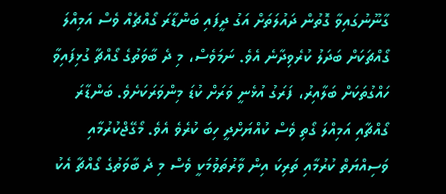ގާނޫނުގައިވާ ގޮތުން ދައުލަތަށް އަގު ދީފައި ބަންޑާރަ ގޯއްޗެއް ވެސް އަމިއްލަ ގޯއްޗަކަށް ބަދަލު ކުރެވިދާނެ އެވެ. ނަމަވެސް، މި ދެ ބާވަތުގެ ގޯއްޗާ ގުޅިފައިވާ ހައްގުތަކަށް ބަލާއިރު، ފަރަގު އުޅެނީ ވަރަށް ކުޑަ މިންވަރަކަށެވެ. ބަންޑާރަ ގޯއްޗާއި އަމިއްލަ ގޯތި ވެސް ކުއްޔަށްދީ ހިބަ ކުރެވެ އެވެ. މޯގޭޖްކުރުމާއި ވަސިއްޔަތް ކުރުމާއި ތަރިކަ އިން ވާރުތަވުމަކީ ވެސް މި ދެ ބާވަތުގެ ގޯއްޗާ އެކު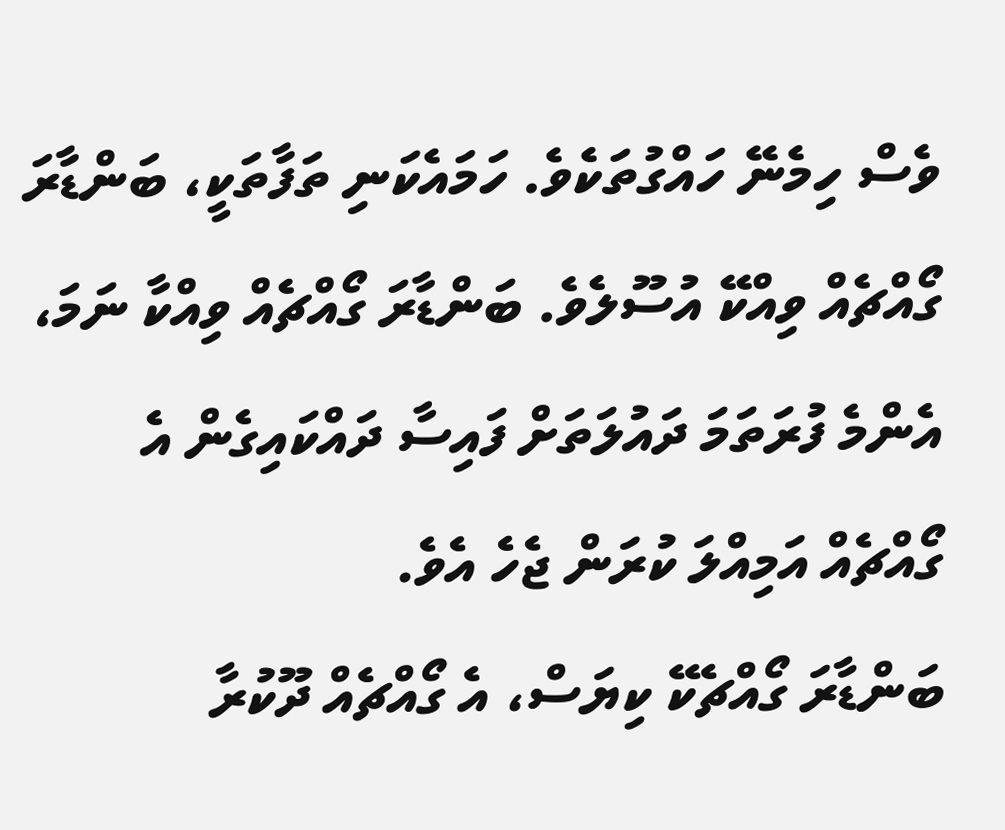ވެސް ހިމެނޭ ހައްގުތަކެވެ. ހަމައެކަނި ތަފާތަކީ، ބަންޑާރަ ގޯއްޗެއް ވިއްކޭ އުސޫލެވެ. ބަންޑާރަ ގޯއްޗެއް ވިއްކާ ނަމަ، އެންމެ ފުރަތަމަ ދައުލަތަށް ފައިސާ ދައްކައިގެން އެ ގޯއްޗެއް އަމިއްލަ ކުރަން ޖެހެ އެވެ.
ބަންޑާރަ ގޯއްޗެކޭ ކިޔަސް، އެ ގޯއްޗެއް ދޫކުރާ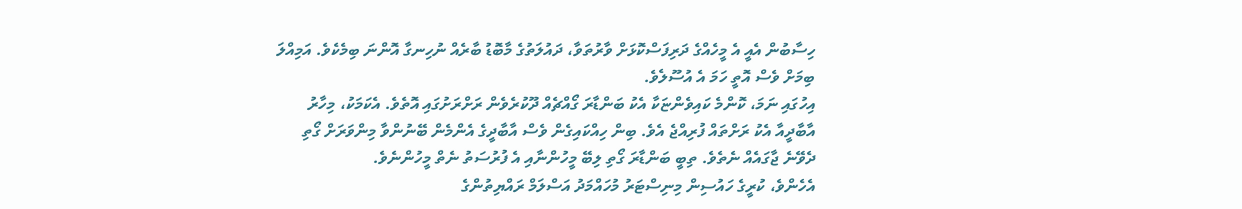ހިސާބުން އެއީ އެ މީހެއްގެ ދަރިފަސްކޮޅަށް ވާރުތަވާ، ދައުލަތުގެ މާބޮޑު ބާރެއް ނުހިނގާ އޮންނަ ބިމެކެވެ. އަމިއްލަ ބިމަށް ވެސް އޮތީ ހަމަ އެ އުސޫލެވެ.
އިހުގައި ނަމަ، ކޮންމެ ކައިވެންޏަކާ އެކު ބަންޑާރަ ގޯއްޗެއް ދޫކުރެވެން ރަށްރަށުގައި އޮތެވެ. އެކަމަކު، މިހާރު އާބާދީއާ އެކު ރަށްތައް ފުރިއްޖެ އެވެ. ބިން ހިއްކައިގެން ވެސް އާބާދީގެ އެންމެން ބޭނުންވާ މިންވަރަށް ގޯތި ދެވޭނެ ޖާގައެއް ނެތެވެ. ތިބީ ބަންޑާރަ ގޯތި ލިބޭ މީހުންނާއި އެ ފުރުސަތު ނެތް މީހުންނެވެ.
އެހެންވެ، ކުރީގެ ހައުސިން މިނިސްޓަރު މުހައްމަދު އަސްލަމް ރައްޔިތުންގެ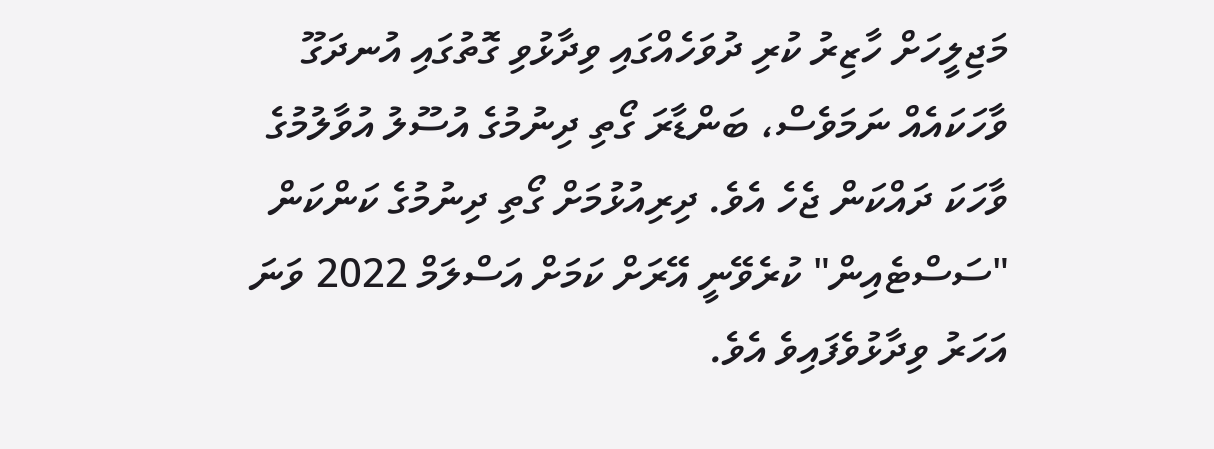މަޖިލީހަށް ހާޒިރު ކުރި ދުވަހެއްގައި ވިދާޅުވި ގޮތުގައި އުނދަގޫ ވާހަކައެއް ނަމަވެސް، ބަންޑާރަ ގޯތި ދިނުމުގެ އުސޫލު އުވާލުމުގެ ވާހަކަ ދައްކަން ޖެހެ އެވެ. ދިރިއުޅުމަށް ގޯތި ދިނުމުގެ ކަންކަން "ސަސްޓެއިން" ކުރެވޭނީ އޭރަށް ކަމަށް އަސްލަމް 2022 ވަނަ އަހަރު ވިދާޅުވެފައިވެ އެވެ.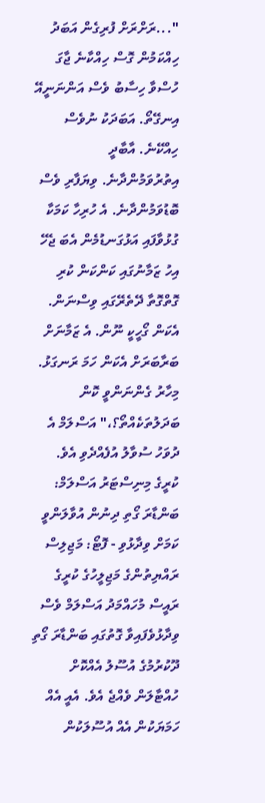"...ރަށްރަށް ފުރިގެން އަބަދު ހިއްކަމުން ގޮސް ހިއްކާނެ ޖާގަ ހުސްވާ ހިސާބު ވެސް އަންނަނީއޭ އިނގޭތޯ. އަބަދަކު ނުވެސް ހިއްކޭނެ. އާބާދީ އިތުރުވަމުންދާނެ. ވިޔަފާރި ވެސް ބޮޑުވަމުންދާނެ. އެ ހުރިހާ ކަމަކާ ގުޅުވާފައި އަޅުގަނޑުމެން އެބަ ޖެހޭ އިހު ޒަމާނުގައި ކަންކަން ކުރި ގޮތްގޮތާ ދޭތެރޭގައި ވިސްނަން. އެކަން ގޯހީކީ ނޫން. އެ ޒަމާނަށް ބަރާބަރަށް އެކަން ހަމަ ރަނގަޅު. މިހާރު ގެންނަންވީ ކޮން ބަދަލުތަކެއްތޯ؟،" އަސްލަމް އެ ދުވަހު ސުވާލު އުފެއްދެވި އެވެ.
ކުރީގެ މިނިސްޓަރު އަސްލަމް: ބަންޑާރަ ގޯތި ދިނުން އުވާލަންވީ ކަމަށް ވިދާޅުވި - ފޮޓޯ: މަޖިލިސް
ރައްޔިތުންގެ މަޖިލީހުގެ ކުރީގެ ރައީސް މުހައްމަދު އަސްލަމް ވެސް ވިދާޅުވެފައިވާ ގޮތުގައި ބަންޑާރަ ގޯތި ދޫކުރުމުގެ އުސޫލު އެއްކޮށް ހުއްޓާލަން ވެއްޖެ އެވެ. އެއީ އެއް ހަމަޔަކުން އެއް އުސޫލަކުން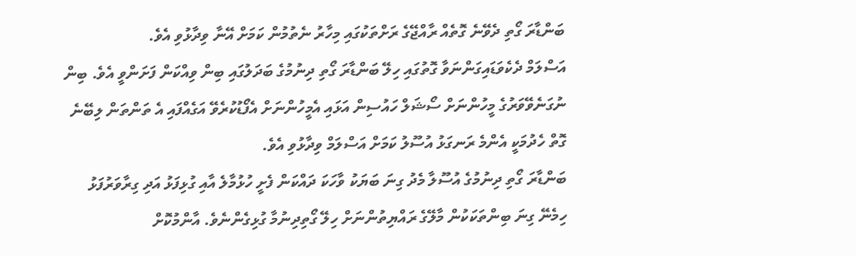ބަންޑާރަ ގޯތި ދެވޭނެ ގޮތެއް ރާއްޖޭގެ ރަށްތަކުގައި މިހާރު ނެތުމުން ކަމަށް އޭނާ ވިދާޅުވި އެވެ.
އަސްލަމް ދެކެވަޑައިގަންނަވާ ގޮތުގައި ހިލޭ ބަންޑާރަ ގޯތި ދިނުމުގެ ބަދަލުގައި ބިން ވިއްކަން ފަށަންވީ އެވެ. ބިން ނުގަނެވޭވަރުގެ މީހުންނަށް ސޯޝަލް ހައުސިން އަޅައި އެމީހުންނަށް އެފޯޑުކުރެވޭ އަގެއްފައި އެ ތަންތަން ލިބޭނެ ގޮތް ހެދުމަކީ އެންމެ ރަނގަޅު އުސޫލު ކަމަށް އަސްލަމް ވިދާޅުވި އެވެ.
ބަންޑާރަ ގޯތި ދިނުމުގެ އުސޫލާ މެދު ގިނަ ބަޔަކު ވާހަކަ ދައްކަން ފެށީ ހުޅުމާލެ އާއި ގުޅިފަޅު އަދި ގިރާވަރުފަޅު ހިމެނޭ ގިނަ ބިންތަކަކުން މާލޭގެ ރައްޔިތުންނަށް ހިލޭ ގޯތިދިނުމާ ގުޅިގެންނެވެ. އާންމުކޮށް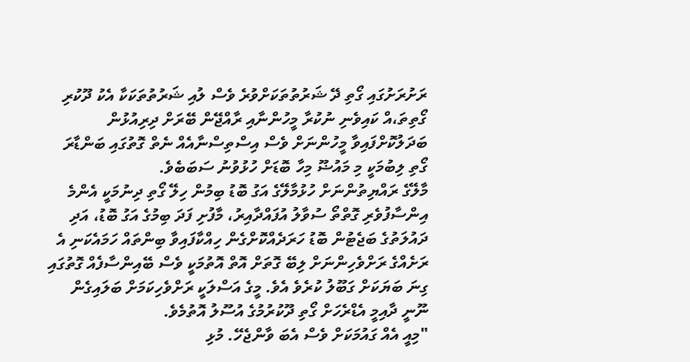ރަށުރަށުގައި ގޯތި ދޭ ޝަރުތުތަކަށްވުރެ ވެސް ލުއި ޝަރުތުތަކަކާ އެކު ދޫކުރި ގޯތިތަ،އް ކައިވެނި ނުކުރާ މީހުންނާއި ރާއްޖޭން ބޭރަށް ދިރިއުޅުން ބަދަލުކޮށްފައިވާ މީހުންނަށް ވެސް އިސްތިސްނާއެއް ނެތް ގޮތުގައި ބަންޑާރަ ގޯތި ލިބުމަކީ މި މައުޟޫ މިހާ ބޮޑަށް ހުޅުވުނު ސަބަބެވެ.
މާލޭގެ ރައްޔިތުންނަށް ހުޅުމާލޭގެ އަގު ބޮޑު ބިމުން ހިލޭ ގޯތި ދިނުމަކީ އެންމެ އިންސާފުވެރި ގޮތްތޯ ސުވާލު އުފައްދާއިރު، މާފުށި ފަދަ ބިމުގެ އަގު ބޮޑު، އަދި ދައުލަތުގެ ބަޖެޓުން ބޮޑު ހަރަދެއްކޮށްގެން ހިއްކާފައިވާ ބިންތައް ހަމައެކަނި އެ ރަށެއްގެ ރަށްވެހިންނަށް ލިބޭ ގޮތަށް އޮތް އޮތުމަކީ ވެސް ބޭއިންސާފެއް ގޮތުގައި ގިނަ ބަޔަކަށް ގަބޫލު ކުރެވެ އެވެ. މީގެ އަސްލަކީ ރަށްވެހިކަމަށް ބަލައިގެން ނޫނީ ދާއިމީ އެޑްރެހަށް ގޯތި ދޫކުރުމުގެ އުސޫލު އޮތުމެވެ.
"މިއީ އެއް ގައުމަކަށް ވެސް އެބަ ވާންޖެހޭ. މުޅި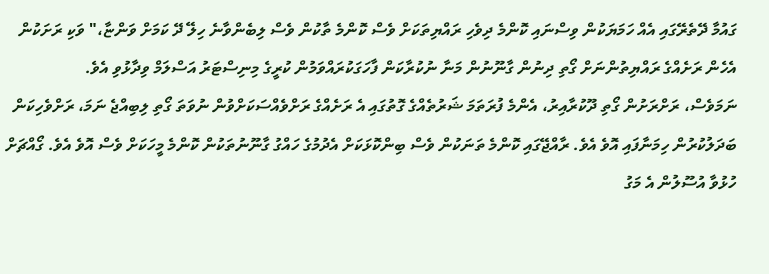ގައުމާ ދޭތެރޭގައި އެއް ހަމަޔަކުން ވިސްނައި ކޮންމެ ދިވެހި ރައްޔިތަކަށް ވެސް ކޮންމެ ތާކުން ވެސް ލިބެންވާނެ ހިލޭ ދޭ ކަމަށް ވަންޏާ،" ވަކި ރަށަކުން އެހެން ރަށެއްގެ ރައްޔިތުންނަށް ގޯތި ދިނުން ގާނޫނުން މަނާ ނުކުރާކަން ފާހަގަކުރައްވަމުން ކުރީގެ މިނިސްޓަރު އަސްލަމް ވިދާޅުވި އެވެ.
ނަމަވެސް، ރަށްރަށުން ގޯތި ދޫކުރާއިރު، އެންމެ ފުރަތަމަ ޝަރުތެއްގެ ގޮތުގައި އެ ރަށެއްގެ ރަށްވެއްސަކަށްވުން ނުވަތަ ގޯތި ލިބިއްޖެ ނަމަ، ރަށްވެހިކަން ބަދަލުކުރުން ހިމަނާފައި އޮވެ އެވެ. ރާއްޖޭގައި ކޮންމެ ތަނަކުން ވެސް ބިންކޮޅަކަށް އެދުމުގެ ހައްގު ގާނޫނުތަކުން ކޮންމެ މީހަކަށް ވެސް އޮވެ އެވެ. ގޯއްޗަށް ހުޅުވާ އުސޫލުން އެ މަގު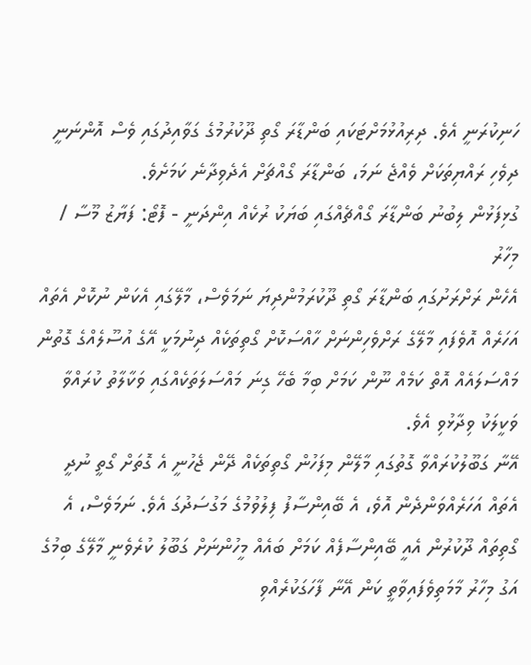ހަނިކުރަނީ އެވެ. ދިރިއުޅުމަށްޓަކައި ބަންޑާރަ ގޯތި ދޫކުރުމުގެ ގަވާއިދުގައި ވެސް އޮންނަނީ ދިވެހި ރައްޔިތަކަށް ވެއްޖެ ނަމަ، ބަންޑާރަ ގޯއްޗަށް އެދެވިދާނެ ކަމަށެވެ.
ގުޅިފަޅުން ލިބުނު ބަންޑާރަ ގޯއްޗެއްގައި ބަޔަކު ރުކެއް އިންދަނީ - ފޮޓޯ: ފަޔާޒު މޫސާ / މިހާރު
އެހެން ރަށްރަށުގައި ބަންޑާރަ ގޯތި ދޫކުރަމުންދިޔަ ނަމަވެސް، މާލޭގައި އެކަން ނުކޮށް އެތައް އަހަރެއް އޮވެފައި މާލޭގެ ރަށްވެހިންނަށް ހާއްސަކޮށް ގޯތިތަކެއް ދިނުމަކީ އޭގެ އުސޫލެއްގެ ގޮތުން މައްސަލައެއް އޮތް ކަމެއް ނޫން ކަމަށް ބިމާ ބެހޭ ގިނަ މައްސަލަތަކެއްގައި ވަކާލާތު ކުރައްވާ ވަކީލަކު ވިދާޅުވި އެވެ.
އޭނާ ގަބޫލުކުރައްވާ ގޮތުގައި މާލޭން މިފަހުން ގޯތިތަކެއް ދޭން ޖެހުނީ އެ ގޮތަށް ގޯތީ ނުދީ އެތައް އަހަރެއްވަންދެން އޮވެ، އެ ބޭއިންސާފު ފިލުވުމުގެ މަގުސަދުގަ އެވެ. ނަމަވެސް، އެ ގޯތިތައް ދޫކުރުން އެއީ ބޭއިންސާފެއް ކަމަށް ބައެއް މީހުންނަށް ގަބޫލު ކުރެވެނީ މާލޭގެ ބިމުގެ އަގު މިހާރު މާމަތިވެފައިވާތީ ކަން އޭނާ ފާހަގަކުރެއްވި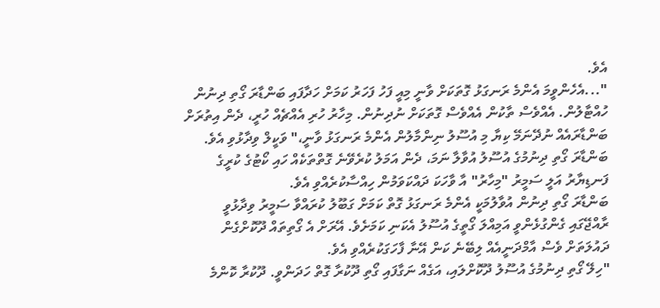އެވެ.
"...އެހެންވީމަ އެންމެ ރަނގަޅު ގޮތަކަށް ވާނީ މިއީ ފަހު ފަހަރު ކަމަށް ހަދާފައި ބަންޑާރަ ގޯތި ދިނުން ހުއްޓާލުން. އެއްވެސް ތާކުން އެއްވެސް ގޮތަކަށް ނުދިނުން. މިހާރު ހުރި އެއްޗެއް ހުރީ، ދެން އިތުރަށް ބަންޑާރައެއް ނުދޭނަމޭ ކިޔާ މި އުސޫލު ނިންމާލުން އެންމެ ރަނގަޅު ވާނީ،" ވަކީލް ވިދާޅުވި އެވެ.
ބަންޑާރަ ގޯތި ދިނުމުގެ އުސޫލު އުވާލާ ނަމަ، ދެން އަމަލު ކުރެވޭނެ ގޮތްތަކެއް ހައި ކޯޓުގެ ކުރީގެ ފަނޑިޔާރު އަލީ ސަމީރު "މިހާރު" އާ ވާހަކަ ދައްކަވަމުން ހިއްސާކުރެއްވި އެވެ.
ބަންޑާރަ ގޯތި ދިނުން އުވާލުމަކީ އެންމެ ރަނގަޅު ގޮތް ކަމަށް ގަބޫލު ކުރައްވާ ސަމީރު ވިދާޅުވީ ރާއްޖޭގައި ގެންގުޅެންވީ އަމިއްލަ ގޯތީގެ އުސޫލު އެކަނި ކަމަށެވެ. އޭރަށް އެ ގޯތިތައް ދޫކޮށްގެން ދައުލަތަށް ވެސް އާމްދަނީއެއް ލިބޭނެ ކަން އޭނާ ފާހަގަކުރެއްވި އެވެ.
"ހިލޭ ގޯތި ދިނުމުގެ އުސޫލު ދޫކޮށްލައި، އަގެއް ނަގާފައި ގޯތި ދޫކުރާ ގޮތް ހަދަންވީ. ދޫކުރާ ކޮންމެ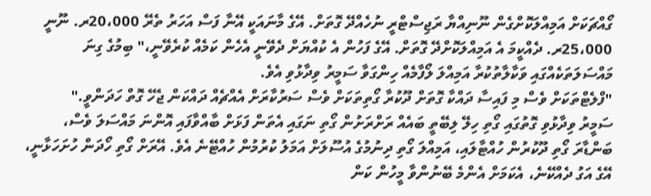ގޯއްޗަކަށް އަމިއްލަކޮށްގެން ނޫނިއްޔާ ރަޖިސްޓްރީ ނުހެއްދޭ ގޮތަށް. އޭގެ މާނައަކީ އޭނާ ފަސް އަހަރު ތެރޭ 20،000ރ. ނޫނީ 25،000ރ. ދެއްކީމަ އެ އަމިއްލަކޮށްދޭ ގޮތަށް. އޭގެ ފަހުން އެ ކުއްޔަށް ދެވޭނީ އެހެން ކަމެއް ކުރެވޭނީ،" ބިމުގެ ގިނަ މައްސަލަތަކެއްގައި ވަކާލާތުކުރާ އަމިއްލަ ލޯފާމެއް ހިންގަވާ ސަމީރު ވިދާޅުވި އެވެ.
"ފްލެޓްތަކަށް ވެސް މި ފައިސާ ދައްކާ ގޮތަށް ދޫކުރާ ގޯތިތަކަށް ވެސް ސަރުކާރަށް އެއްޗެއް ދައްކަން ޖެހޭ ގޮތް ހަދަންވީ."
ސަމީރު ވިދާޅުވި ގޮތުގައި ގޯތި ހިލޭ ލިބޭތީ ބައެއް ރަށްރަށުން ގޯތި ނަގައި އެތަން ފަޅަށް ބާއްވާފައި އޮންނަ މައްސަލަ ވެސް، ބަންޑާރަ ގޯތި ދޫކުރުން ހުއްޓާލައި، އަމިއްލަ ގޯތި ދިނުމުގެ އުސޫލަށް އަމަލު ކުރުމުން ހުއްޓޭނެ އެވެ. އޭރަށް ގޯތި ހޯދަން ހުށަހަޅާނީ، އޭގެ އަގު ދެއްކޭނެ، އެކަމަށް އެންމެ ބޭނުންވާ މީހުން ކަން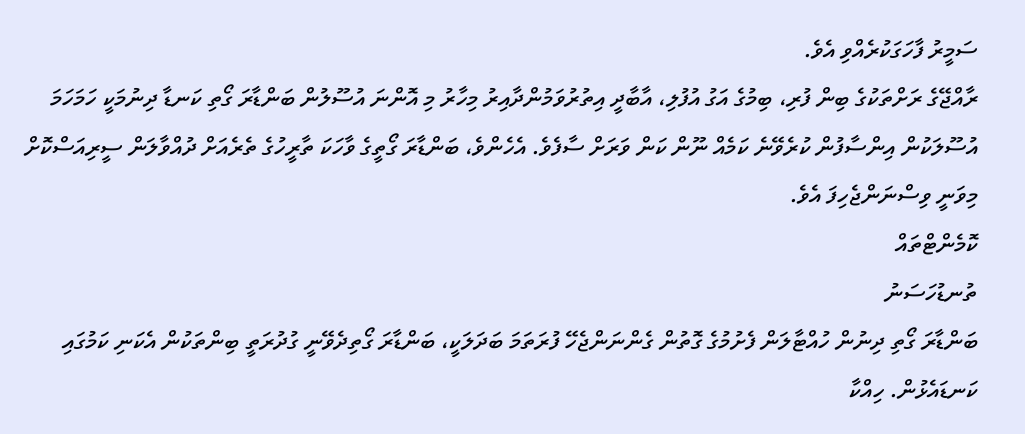ސަމީރު ފާހަގަކުރެއްވި އެވެ.
ރާއްޖޭގެ ރަށްތަކުގެ ބިން ފުރި، ބިމުގެ އަގު އުފުލި، އާބާދީ އިތުރުވަމުންދާއިރު މިހާރު މި އޮންނަ އުސޫލުން ބަންޑާރަ ގޯތި ކަނޑާ ދިނުމަކީ ހަމަހަމަ އުސޫލަކުން އިންސާފުން ކުރެވޭނެ ކަމެއް ނޫން ކަން ވަރަށް ސާފެވެ. އެހެންވެ، ބަންޑާރަ ގޯތީގެ ވާހަކަ ތާރީހުގެ ތެރެއަށް ދުއްވާލަން ސީރިއަސްކޮށް މިވަނީ ވިސްނަންޖެހިފަ އެވެ.
ކޮމެންޓްތައް
ތުނޑުހަސަނު
ބަންޑާރަ ގޯތި ދިނުން ހުއްޓާލަން ފެށުމުގެ ގޮތުން ގެންނަންޖެހޭ ފުރަތަމަ ބަދަލަކީ، ބަންޑާރަ ގޯތިދެވޭނީ ގުދުރަތީ ބިންތަކުން އެކަނި ކަމުގައި ކަނޑައެޅުން. ހިއްކާ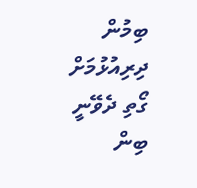ބިމުން ދިރިއުޅުމަށް ގޯތި ދެވޭނީ ބިން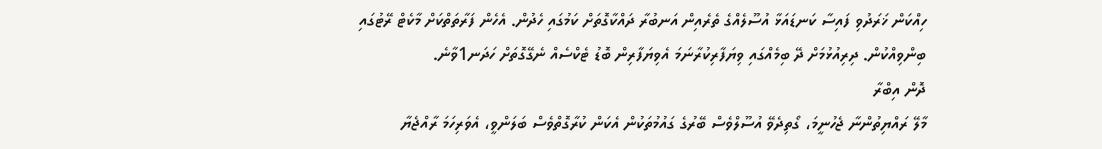ހިއްކަން ޚަރަދުވި ފައިސާ ކަނޑައަޅާ އުސޫލެއްގެ ތެރެއިން އަނބުރާ ދައްކާގޮތަށް ކަމުގައި ހެދުން. އެހެން ފަރާތަތްކަށް މާކެޓް ރޭޓުގައި ބިންވިއްކުން. ދިރިއުޅުމަށް ދޭ ބިމެއްގައި ވިޔަފާރިކުރާނަމަ އެވިޔަފާރިން ބޮޑު ޓެކްސެއް ނެގޭގޮތަށް ހަދަނ1ވާނެ.
ދޮން އިބްރާ
މާލޭ ރައްޔިތުންނާ ޖެހުނީމަ، ގޯތިދެވޭ އުސޫލްވެސް ބޭރުގެ ގައުމުތަކުން އެކަން ކުރާގޮތްވެސް ބަލަންވީ، އެވަރިހަމަ ރާއްޖެޔާ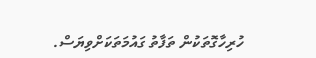ހުރިހާގޮތަކުން ތަފާތު ގައުމަތަކަށްވިޔަސް.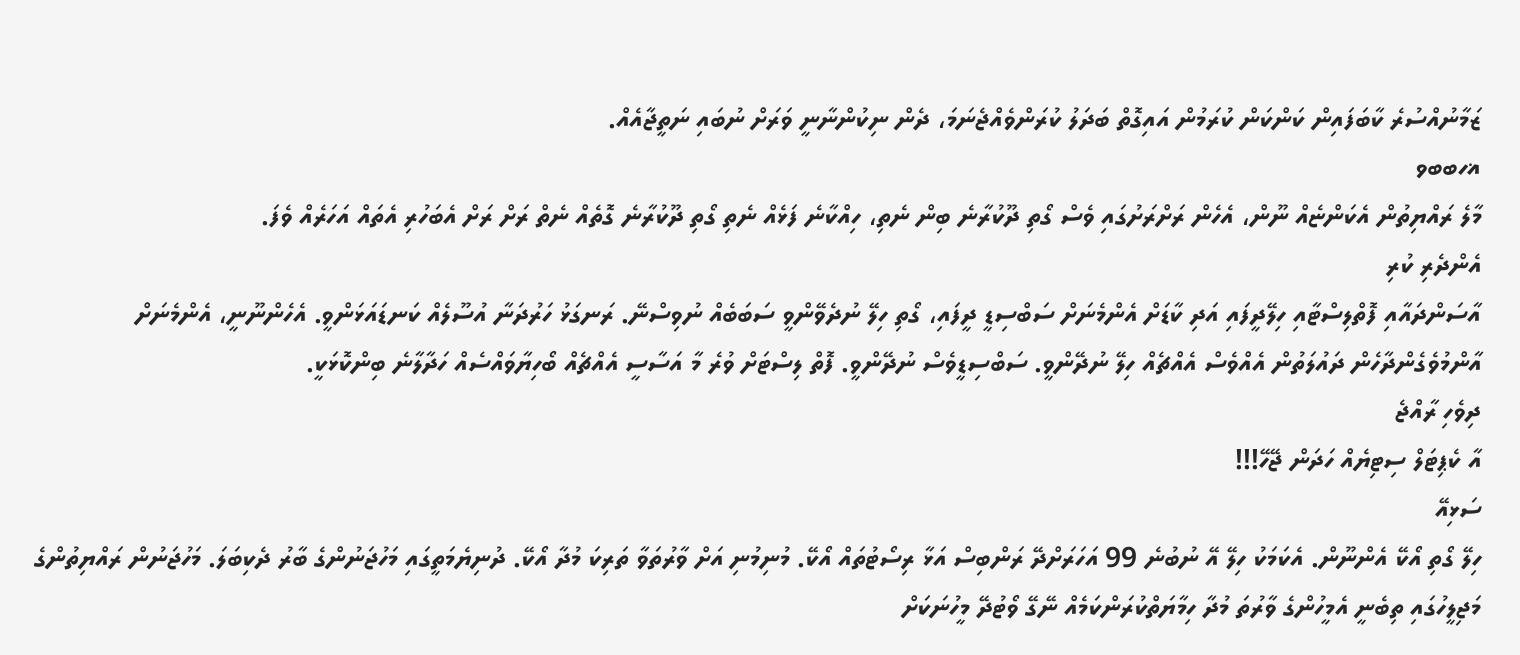ޒަމާނުއްސުރެ ކާބަފައިން ކަންކަން ކުރަމުން އައިގޮތް ބަދަލު ކުރަންވެއްޖެނަމަ، ދެން ނިކުންނާނީ ވަރަށް ނުބައި ނަތީޖާއެއް.
ޣހބބވ
މާލެ ރައްޔިތުން އެކަންޏެއް ނޫން، އެހެން ރަށްރަށުގައި ވެސް ގޯތި ދޫކުރާނެ ބިން ނެތި، ހިއްކާނެ ފަޅެއް ނެތި ގޯތި ދޫކުރާނެ ގޮތެއް ނެތް ރަށް ރަށް އެބަހުރި އެތައް އަހަރެއް ވެފަ.
އެންދެރި ކުރި
އާސަންދައާއި ފޮތްލިސްޓާއި ހިލޭދީފައި އަދި ކާޑަށް އެންމެނަށް ސަބްސިޑީ ދީފައި، ގޯތި ހިލޭ ނުދެވޭންވީ ސަބަބެއް ނުވިސްނޭ. ރަނގަޅު ހަރުދަނާ އުސޫލެއް ކަނޑައަޅަންވީ. އެހެންނޫނީ، އެންމެނަށް އާންމުވެގެންދާހެން ދައުލަތުން އެއްވެސް އެއްޗެއް ހިލޭ ނުދޭންވީ. ސަބްސިޑީވެސް ނުދޭންވީ. ފޮތް ލިސްޓަށް ވުރެ މާ އަސާސީ އެއްޗެއް ބޯހިޔާވައްސެއް ހަދާލާނެ ބިންކޮޅަކީ.
ދިވެހި ރާއްޖެ
އާ ކެޕިޓަލް ސިޓިޔެއް ހަދަން ޖޭހޭ!!!
ސަޅިއޭ
ހިލޭ ގޯތި އޯކޭ އެންނޫން. އެކަމަކު ހިލޭ އޭ ނުބުނެ 99 އަހަރަށްދޭ ރަންބިސް އަޅާ ރިސޯޓުތައް އޯކޭ. މުނިމުނި އަށް ވާރުތަވާ ތަރިކަ މުދާ އޯކޭ. ދުނިޔެމަތީގައި މަހުޖަނުންގެ ބާރު ދެކިބަލަ. މަހުޖަނުން ރައްޔިތުންގެ މަޖިލީހުގައި ތިބެނީ އެމީހުންގެ ވާރުތަ މުދާ ހިމާޔަތްކުރަންކަމެއް ނޭގޭ ވޯޓުދޭ މީހުނަކަށް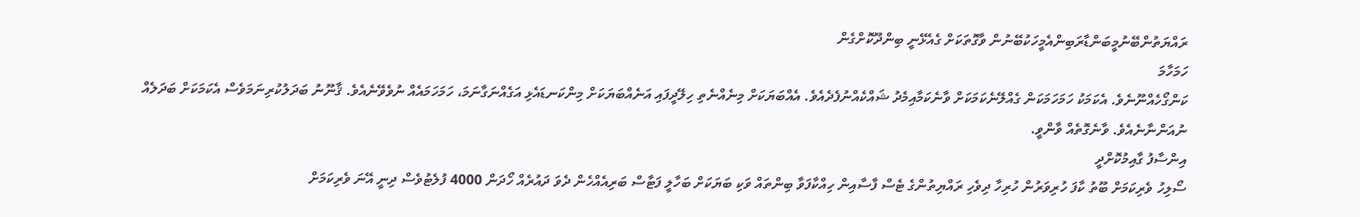ރައްޔަތުންބޭނުމީބަންޑާރަބިންއެމީހަކުބޭނުން ވާގޮތަކަށް ގެއެޅޭނީ ބިންދޫކޮށްގެން
ހަމަހާމަ
ކަންގޯހެއްނޫނެވެ. އެކަމަކު ހަމަހަމަކަން ގެއްލޭނެކަމަކަށް ވާނެކަމާއިމެދު ޝައްކެއްނުފެދެއެވެ. އެއްބަޔަކަށް މިނެއްނެތި ހިލޭދީފައި އަނެއްބަޔަކަށް މިންކަނޑައެޅި އަގެއްނަގާނަމަ، ހަމަހަމައެއް ނުވެވޭނެއެވެ. ޤާނޫނު ބަދަލުކުރިނަމަވެސް އެކަމަކަށް ބަދަލެއް ނުއަންނާނެއެވެ. ވާނެގޮތެއް ވާންވީ.
އިންސާފު ގާއިމުކޮށްދީ
ސޯލިހު ވެރިކަމަށް ބޫތު ކާފަ ހުރިވަރުން ހުރިހާ ދިވެހި ރައްޔިތުންގެ ޓެސް ފާސާއިން ހިއްކާފަވާ ބިންތައް ވަކި ބަޔަކަށް ބަހާލީ ފަޓާސް ބަރިއެއްހެން ދެވަ ދައުރެއް ހޯދަން 4000 ފުލެޓުވެސް ދިނީ އޭނަ ވެރިކަމަށް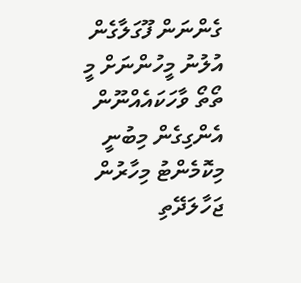ގެންނަން ފޫގަލާގެން އުލުނު މީހުންނަށް މީ ތޯތޯ ވާހަކައެއްނޫން އެންގިގެން މިބުނީ މިކޮމެންޓު މިހާރުން ޖަހާލަދޭތި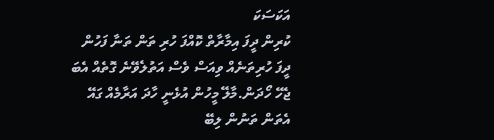އަކަސަކަ
ކުރިން ދީފަ އިމާރާތް ކޮއްފަ ހުރި ތަން ތަނާ ފަހުން ދީފަ ހުރިތަނެއް ވިއަސް ވެސް އަތުލެވޭނެ ގޮތެއް އެބަ ޖެހޭ ހޯދަން.މާލޭ މީހުން އުޅެނީ ހާދަ އަރާމެއް ގައޭ އެތަން ތަނުން ލިބޭ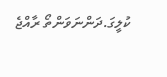ކުލީގަ.ދަންނަވަންތޯ ރާއްޖެ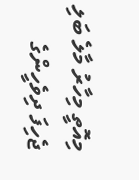މިއޮތީ މިހާރު މާލެ ބަލި ޖެހިފަ ދިވެހީންގެ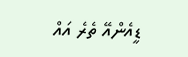ޑީއެންއޭ ތެރެ އައް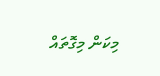މިކަން މިގޮތައް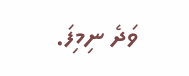ވަދެ ނިމިފަ.